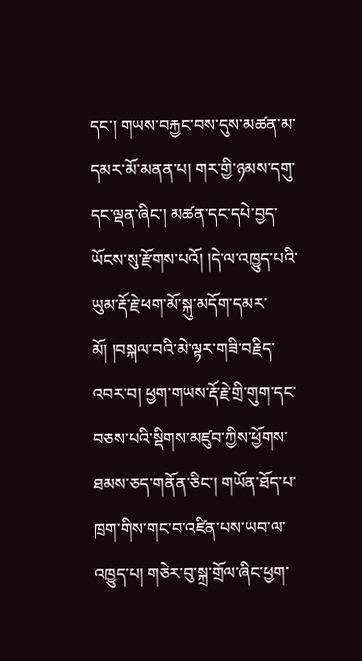དང་། གཡས་བརྐྱང་བས་དུས་མཚན་མ་དམར་མོ་མནན་པ། གར་གྱི་ཉམས་དགུ་དང་ལྡན་ཞིང་། མཚན་དང་དཔེ་བྱད་ཡོངས་སུ་རྫོགས་པའོ། །དེ་ལ་འཁྱུད་པའི་ཡུམ་རྡོ་རྗེ་ཕག་མོ་སྐུ་མདོག་དམར་མོ། །བསྐལ་བའི་མེ་ལྟར་གཟི་བརྗིད་འབར་བ། ཕྱག་གཡས་རྡོ་རྗེ་གྲི་གུག་དང་བཅས་པའི་སྡིགས་མཛུབ་ཀྱིས་ཕྱོགས་ཐམས་ཅད་གནོན་ཅིང་། གཡོན་ཐོད་པ་ཁྲག་གིས་གང་བ་འཛིན་པས་ཡབ་ལ་འཁྱུད་པ། གཅེར་བུ་སྐྲ་གྲོལ་ཞིང་ཕྱག་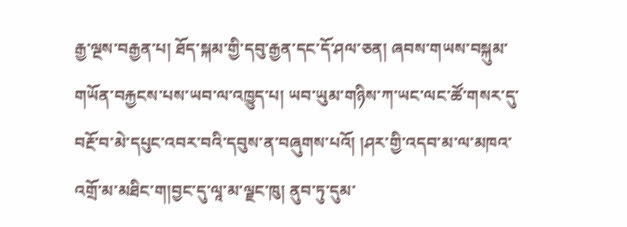རྒྱ་ལྔས་བརྒྱན་པ། ཐོད་སྐམ་གྱི་དབུ་རྒྱན་དང་དོ་ཤལ་ཅན། ཞབས་གཡས་བསྐུམ་གཡོན་བརྐྱངས་པས་ཡབ་ལ་འཁྱུད་པ། ཡབ་ཡུམ་གཉིས་ཀ་ཡང་ལང་ཚོ་གསར་དུ་བརྔོ་བ་མེ་དཔུང་འབར་བའི་དབུས་ན་བཞུགས་པའོ། །ཤར་གྱི་འདབ་མ་ལ་མཁའ་འགྲོ་མ་མཐིང་ག།བྱང་དུ་ལཱ་མ་ལྗང་ཁུ། ནུབ་ཏུ་དུམ་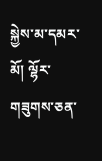སྐྱེས་མ་དམར་མོ། ལྷོར་གཟུགས་ཅན་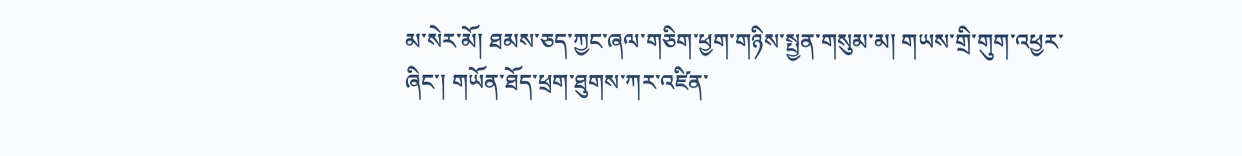མ་སེར་མོ། ཐམས་ཅད་ཀྱང་ཞལ་གཅིག་ཕྱག་གཉིས་སྤྱན་གསུམ་མ། གཡས་གྲི་གུག་འཕྱར་ཞིང་། གཡོན་ཐོད་ཕྲག་ཐུགས་ཀར་འཛིན་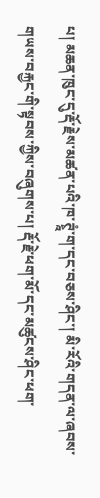པ། མཆན་ཁུང་དུ་རྡོ་རྗེས་མཚན་པའི་ཁ་ཊྭཱཾ་ག་དང་བཅས་ཤིང་། མི་རོའི་གདན་ལ་ཞབས་གཡས་བརྐྱང་གི་སྟབས་ཀྱིས་བཞུགས་པ། རྡོ་རྗེ་ཕག་མོ་དང་མཚུངས་ཤིང་ཕག་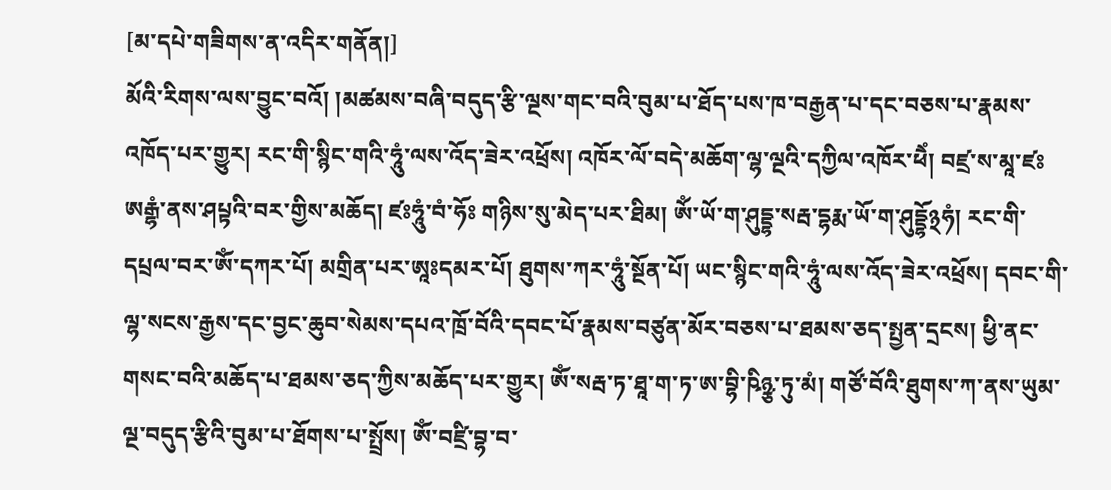[མ་དཔེ་གཟིགས་ན་འདིར་གནོན།]
མོའི་རིགས་ལས་བྱུང་བའོ། །མཚམས་བཞི་བདུད་རྩི་ལྔས་གང་བའི་བུམ་པ་ཐོད་པས་ཁ་བརྒྱན་པ་དང་བཅས་པ་རྣམས་འཁོད་པར་གྱུར། རང་གི་སྙིང་གའི་ཧཱུཾ་ལས་འོད་ཟེར་འཕྲོས། འཁོར་ལོ་བདེ་མཆོག་ལྷ་ལྔའི་དཀྱིལ་འཁོར་ཕཻཾ། བཛྲ་ས་མཱ་ཛཿ ཨརྒྷཾ་ནས་ཤཔྟའི་བར་གྱིས་མཆོད། ཛཿཧཱུཾ་བཾ་ཧོཿ གཉིས་སུ་མེད་པར་ཐིམ། ཨོཾ་ཡོ་ག་ཤུདྡྷ་སརྦ་དྷརྨ་ཡོ་ག་ཤུདྡྷོ྅ཧཾ། རང་གི་དཔྲལ་བར་ཨོཾ་དཀར་པོ། མགྲིན་པར་ཨཱཿདམར་པོ། ཐུགས་ཀར་ཧཱུཾ་སྔོན་པོ། ཡང་སྙིང་གའི་ཧཱུཾ་ལས་འོད་ཟེར་འཕྲོས། དབང་གི་ལྷ་སངས་རྒྱས་དང་བྱང་ཆུབ་སེམས་དཔའ་ཁྲོ་བོའི་དབང་པོ་རྣམས་བཙུན་མོར་བཅས་པ་ཐམས་ཅད་སྤྱན་དྲངས། ཕྱི་ནང་གསང་བའི་མཆོད་པ་ཐམས་ཅད་ཀྱིས་མཆོད་པར་གྱུར། ཨོཾ་སརྦ་ཏ་ཐཱ་ག་ཏ་ཨ་བྷི་ཥིཉྩ་ཏུ་མཾ། གཙོ་བོའི་ཐུགས་ཀ་ནས་ཡུམ་ལྔ་བདུད་རྩིའི་བུམ་པ་ཐོགས་པ་སྤྲོས། ཨོཾ་བཛྲི་བྷ་བ་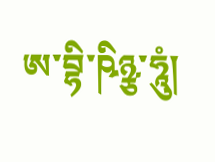ཨ་བྷི་ཥིཉྩ་ཧཱུཾ།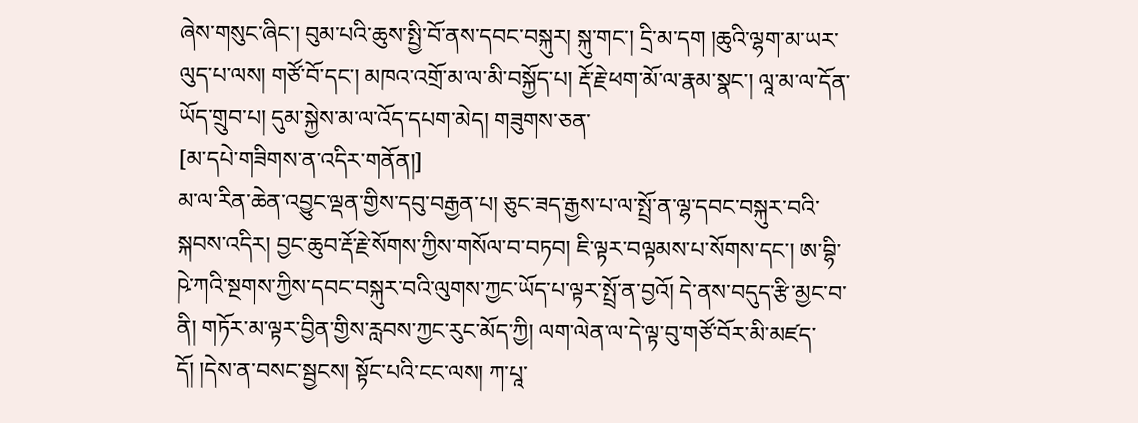ཞེས་གསུང་ཞིང་། བུམ་པའི་ཆུས་སྤྱི་བོ་ནས་དབང་བསྐུར། སྐུ་གང་། དྲི་མ་དག །ཆུའི་ལྷག་མ་ཡར་ལུད་པ་ལས། གཙོ་བོ་དང་། མཁའ་འགྲོ་མ་ལ་མི་བསྐྱོད་པ། རྡོ་རྗེ་ཕག་མོ་ལ་རྣམ་སྣང་། ལཱ་མ་ལ་དོན་ཡོད་གྲུབ་པ། དུམ་སྐྱེས་མ་ལ་འོད་དཔག་མེད། གཟུགས་ཅན་
[མ་དཔེ་གཟིགས་ན་འདིར་གནོན།]
མ་ལ་རིན་ཆེན་འབྱུང་ལྡན་གྱིས་དབུ་བརྒྱན་པ། ཅུང་ཟད་རྒྱས་པ་ལ་སྤྲོ་ན་ལྷ་དབང་བསྐུར་བའི་སྐབས་འདིར། བྱང་ཆུབ་རྡོ་རྗེ་སོགས་ཀྱིས་གསོལ་བ་བཏབ། ཇི་ལྟར་བལྟམས་པ་སོགས་དང་། ཨ་བྷི་ཥེ་ཀའི་སྔགས་ཀྱིས་དབང་བསྐུར་བའི་ལུགས་ཀྱང་ཡོད་པ་ལྟར་སྤྲོ་ན་བྱའོ། དེ་ནས་བདུད་རྩི་མྱང་བ་ནི། གཏོར་མ་ལྟར་བྱིན་གྱིས་རླབས་ཀྱང་རུང་མོད་ཀྱི། ལག་ལེན་ལ་དེ་ལྟ་བུ་གཙོ་བོར་མི་མཛད་དོ། །དེས་ན་བསང་སྦྱངས། སྟོང་པའི་ངང་ལས། ཀ་པཱ་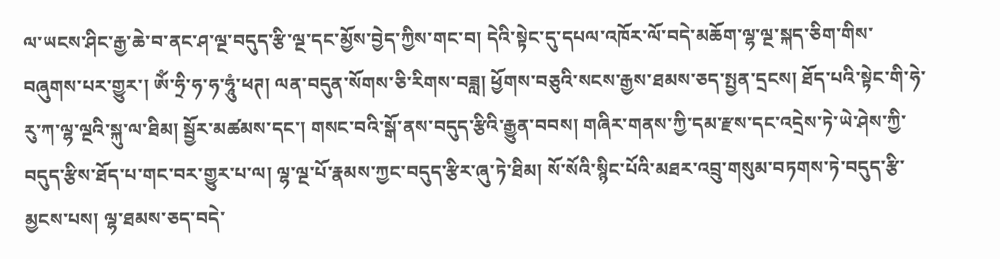ལ་ཡངས་ཤིང་རྒྱ་ཆེ་བ་ནང་ཤ་ལྔ་བདུད་རྩི་ལྔ་དང་མྱོས་བྱེད་ཀྱིས་གང་བ། དེའི་སྟེང་དུ་དཔལ་འཁོར་ལོ་བདེ་མཆོག་ལྷ་ལྔ་སྐད་ཅིག་གིས་བཞུགས་པར་གྱུར་། ཨོཾ་ཧྲི་ཧ་ཧ་ཧཱུཾ་ཕཊ། ལན་བདུན་སོགས་ཅི་རིགས་བཟླ། ཕྱོགས་བཅུའི་སངས་རྒྱས་ཐམས་ཅད་སྤྱན་དྲངས། ཐོད་པའི་སྟེང་གི་ཧེ་རུ་ཀ་ལྷ་ལྔའི་སྐུ་ལ་ཐིམ། སྦྱོར་མཚམས་དང་། གསང་བའི་སྒོ་ནས་བདུད་རྩིའི་རྒྱུན་བབས། གཞིར་གནས་ཀྱི་དམ་རྫས་དང་འདྲེས་ཏེ་ཡེ་ཤེས་ཀྱི་བདུད་རྩིས་ཐོད་པ་གང་བར་གྱུར་པ་ལ། ལྷ་ལྔ་པོ་རྣམས་ཀྱང་བདུད་རྩིར་ཞུ་ཏེ་ཐིམ། སོ་སོའི་སྙིང་པོའི་མཐར་འབྲུ་གསུམ་བཏགས་ཏེ་བདུད་རྩི་མྱངས་པས། ལྷ་ཐམས་ཅད་བདེ་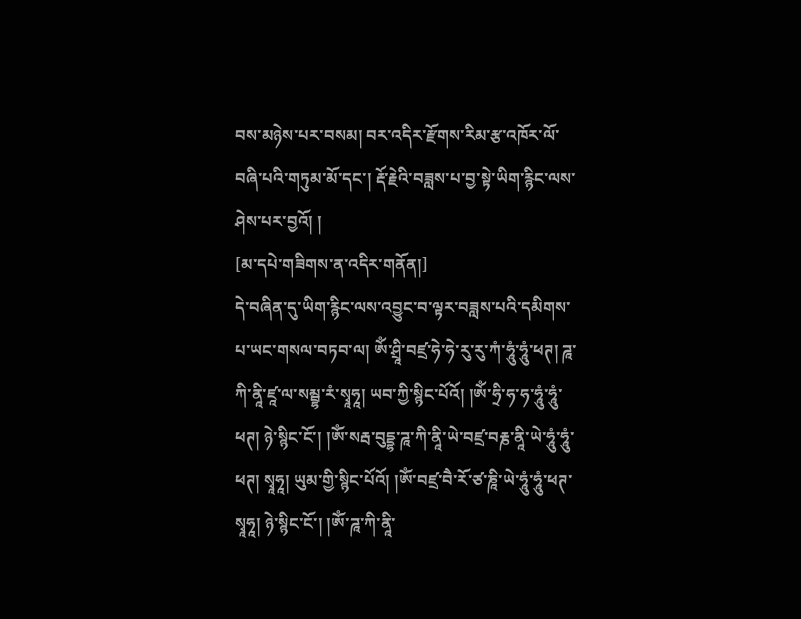བས་མཉེས་པར་བསམ། བར་འདིར་རྫོགས་རིམ་རྩ་འཁོར་ལོ་བཞི་པའི་གཏུམ་མོ་དང་། རྡོ་རྗེའི་བཟླས་པ་བྱ་སྟེ་ཡིག་རྙིང་ལས་ཤེས་པར་བྱའོ། །
[མ་དཔེ་གཟིགས་ན་འདིར་གནོན།]
དེ་བཞིན་དུ་ཡིག་རྙིང་ལས་འབྱུང་བ་ལྟར་བཟླས་པའི་དམིགས་པ་ཡང་གསལ་བཏབ་ལ། ཨོཾ་ཤྲཱི་བཛྲ་ཧེ་ཧེ་རུ་རུ་ཀཾ་ཧཱུཾ་ཧཱུཾ་ཕཊ། ཌཱ་ཀི་ནཱི་ཛཱ་ལ་སམྦྷ་རཾ་སྭཱཧཱ། ཡབ་ཀྱི་སྙིང་པོའོ། །ཨོཾ་ཧྲི་ཧ་ཧ་ཧཱུཾ་ཧཱུཾ་ཕཊ། ཉེ་སྙིང་ངོ་། །ཨོཾ་སརྦ་བུདྡྷ་ཌཱ་ཀི་ནཱི་ཡེ་བཛྲ་བརྞ་ནཱི་ཡེ་ཧཱུཾ་ཧཱུཾ་ཕཊ། སྭཱཧཱ། ཡུམ་གྱི་སྙིང་པོའོ། །ཨོཾ་བཛྲ་བཻ་རོ་ཙ་ཎཱི་ཡེ་ཧཱུཾ་ཧཱུཾ་ཕཊ་སྭཱཧཱ། ཉེ་སྙིང་ངོ་། །ཨོཾ་ཌཱ་ཀི་ནཱི་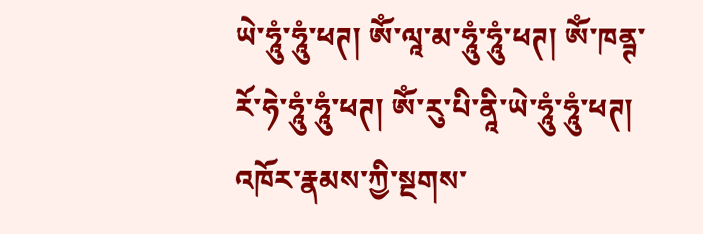ཡེ་ཧཱུཾ་ཧཱུཾ་ཕཊ། ཨོཾ་ལཱ་མ་ཧཱུཾ་ཧཱུཾ་ཕཊ། ཨོཾ་ཁནྚ་རོ་ཧེ་ཧཱུཾ་ཧཱུཾ་ཕཊ། ཨོཾ་རུ་པི་ནཱི་ཡེ་ཧཱུཾ་ཧཱུཾ་ཕཊ། འཁོར་རྣམས་ཀྱི་སྔགས་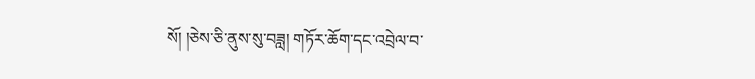སོ། །ཅེས་ཅི་ནུས་སུ་བཟླ། གཏོར་ཆོག་དང་འབྲེལ་བ་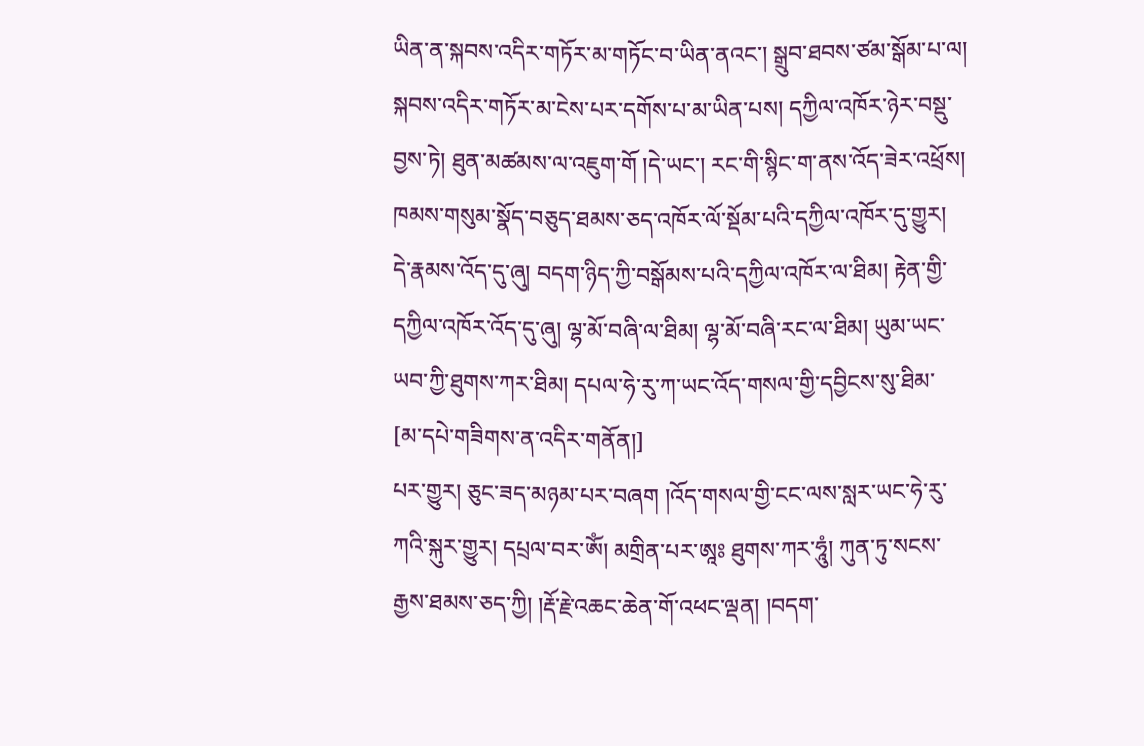ཡིན་ན་སྐབས་འདིར་གཏོར་མ་གཏོང་བ་ཡིན་ནའང་། སྒྲུབ་ཐབས་ཙམ་སྒོམ་པ་ལ། སྐབས་འདིར་གཏོར་མ་ངེས་པར་དགོས་པ་མ་ཡིན་པས། དཀྱིལ་འཁོར་ཉེར་བསྡུ་བྱས་ཏེ། ཐུན་མཚམས་ལ་འཇུག་གོ །དེ་ཡང་། རང་གི་སྙིང་ག་ནས་འོད་ཟེར་འཕྲོས། ཁམས་གསུམ་སྣོད་བཅུད་ཐམས་ཅད་འཁོར་ལོ་སྡོམ་པའི་དཀྱིལ་འཁོར་དུ་གྱུར། དེ་རྣམས་འོད་དུ་ཞུ། བདག་ཉིད་ཀྱི་བསྒོམས་པའི་དཀྱིལ་འཁོར་ལ་ཐིམ། རྟེན་གྱི་དཀྱིལ་འཁོར་འོད་དུ་ཞུ། ལྷ་མོ་བཞི་ལ་ཐིམ། ལྷ་མོ་བཞི་རང་ལ་ཐིམ། ཡུམ་ཡང་ཡབ་ཀྱི་ཐུགས་ཀར་ཐིམ། དཔལ་ཧེ་རུ་ཀ་ཡང་འོད་གསལ་གྱི་དབྱིངས་སུ་ཐིམ་
[མ་དཔེ་གཟིགས་ན་འདིར་གནོན།]
པར་གྱུར། ཅུང་ཟད་མཉམ་པར་བཞག །འོད་གསལ་གྱི་ངང་ལས་སླར་ཡང་ཧེ་རུ་ཀའི་སྐུར་གྱུར། དཔྲལ་བར་ཨོཾ། མགྲིན་པར་ཨཱཿ ཐུགས་ཀར་ཧཱུཾ། ཀུན་ཏུ་སངས་རྒྱས་ཐམས་ཅད་ཀྱི། །རྡོ་རྗེ་འཆང་ཆེན་གོ་འཕང་ལྡན། །བདག་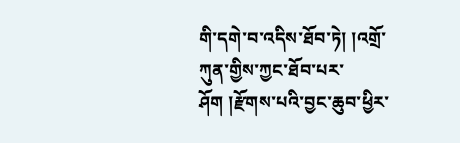གི་དགེ་བ་འདིས་ཐོབ་ཏེ། །འགྲོ་ཀུན་གྱིས་ཀྱང་ཐོབ་པར་ཤོག །རྫོགས་པའི་བྱང་ཆུབ་ཕྱིར་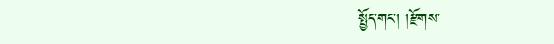སྤྱོད་གང་། །རྫོགས་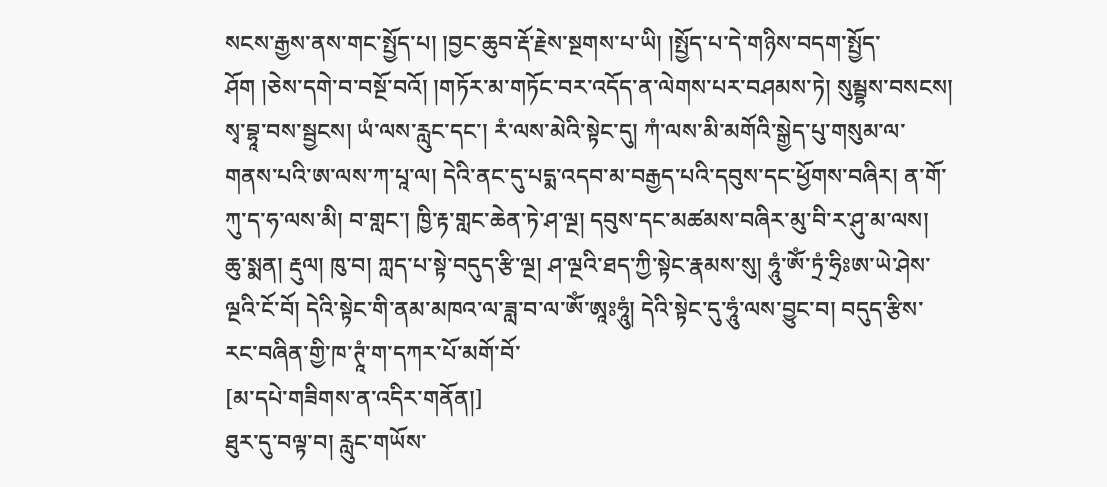སངས་རྒྱས་ནས་གང་སྤྱོད་པ། །བྱང་ཆུབ་རྡོ་རྗེས་སྔགས་པ་ཡི། །སྤྱོད་པ་དེ་གཉིས་བདག་སྤྱོད་ཤོག །ཅེས་དགེ་བ་བསྔོ་བའོ། །གཏོར་མ་གཏོང་བར་འདོད་ན་ལེགས་པར་བཤམས་ཏེ། སུམྦྷས་བསངས། སྭ་བྷཱ་བས་སྦྱངས། ཡཾ་ལས་རླུང་དང་། རཾ་ལས་མེའི་སྟེང་དུ། ཀཾ་ལས་མི་མགོའི་སྒྱེད་པུ་གསུམ་ལ་གནས་པའི་ཨ་ལས་ཀ་པཱ་ལ། དེའི་ནང་དུ་པདྨ་འདབ་མ་བརྒྱད་པའི་དབུས་དང་ཕྱོགས་བཞིར། ན་གོ་ཀུ་ད་ཧ་ལས་མི། བ་གླང་། ཁྱི་རྟ་གླང་ཆེན་ཏེ་ཤ་ལྔ། དབུས་དང་མཚམས་བཞིར་མུ་བི་ར་ཤུ་མ་ལས། ཆུ་སྨན། རྡུལ། ཁུ་བ། ཀླད་པ་སྟེ་བདུད་རྩི་ལྔ། ཤ་ལྔའི་ཐད་ཀྱི་སྟེང་རྣམས་སུ། ཧཱུཾ་ཨོཾ་ཏྲཾ་ཧྲིཿཨ་ཡེ་ཤེས་ལྔའི་ངོ་བོ། དེའི་སྟེང་གི་ནམ་མཁའ་ལ་ཟླ་བ་ལ་ཨོཾ་ཨཱཿཧཱུཾ། དེའི་སྟེང་དུ་ཧཱུཾ་ལས་བྱུང་བ། བདུད་རྩིས་རང་བཞིན་གྱི་ཁ་ཊཱཾ་ག་དཀར་པོ་མགོ་བོ་
[མ་དཔེ་གཟིགས་ན་འདིར་གནོན།]
ཐུར་དུ་བལྟ་བ། རླུང་གཡོས་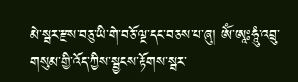མེ་སྦར་རྫས་བཅུ་ཡི་གེ་བཅོ་ལྔ་དང་བཅས་པ་ཞུ། ཨོཾ་ཨཱཿཧཱུཾ་འབྲུ་གསུམ་གྱི་འོད་ཀྱིས་སྦྱངས་རྟོགས་སྦར་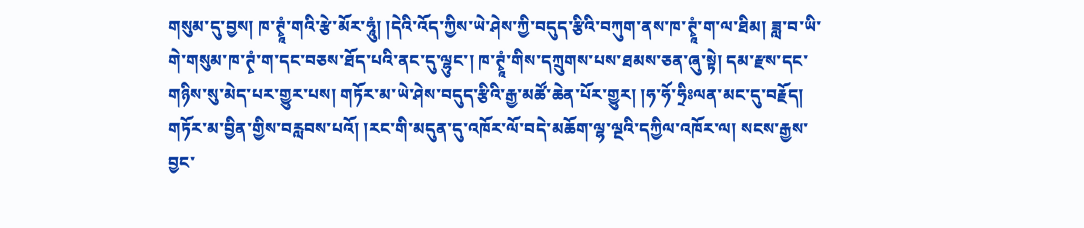གསུམ་དུ་བྱས། ཁ་ཊྭཱཾ་གའི་རྩེ་མོར་ཧཱུཾ། །དེའི་འོད་ཀྱིས་ཡེ་ཤེས་ཀྱི་བདུད་རྩིའི་བཀུག་ནས་ཁ་ཊྭཱཾ་ག་ལ་ཐིམ། ཟླ་བ་ཡི་གེ་གསུམ་ཁ་ཊྭཾ་ག་དང་བཅས་ཐོད་པའི་ནང་དུ་ལྷུང་། ཁ་ཊྭཱཾ་གིས་དཀྲུགས་པས་ཐམས་ཅན་ཞུ་སྟེ། དམ་རྫས་དང་གཉིས་སུ་མེད་པར་གྱུར་པས། གཏོར་མ་ཡེ་ཤེས་བདུད་རྩིའི་རྒྱ་མཚོ་ཆེན་པོར་གྱུར། །ཧ་ཧོ་ཧྲིཿལན་མང་དུ་བརྗོད། གཏོར་མ་བྱིན་གྱིས་བརླབས་པའོ། །རང་གི་མདུན་དུ་འཁོར་ལོ་བདེ་མཆོག་ལྷ་ལྔའི་དཀྱིལ་འཁོར་ལ། སངས་རྒྱས་བྱང་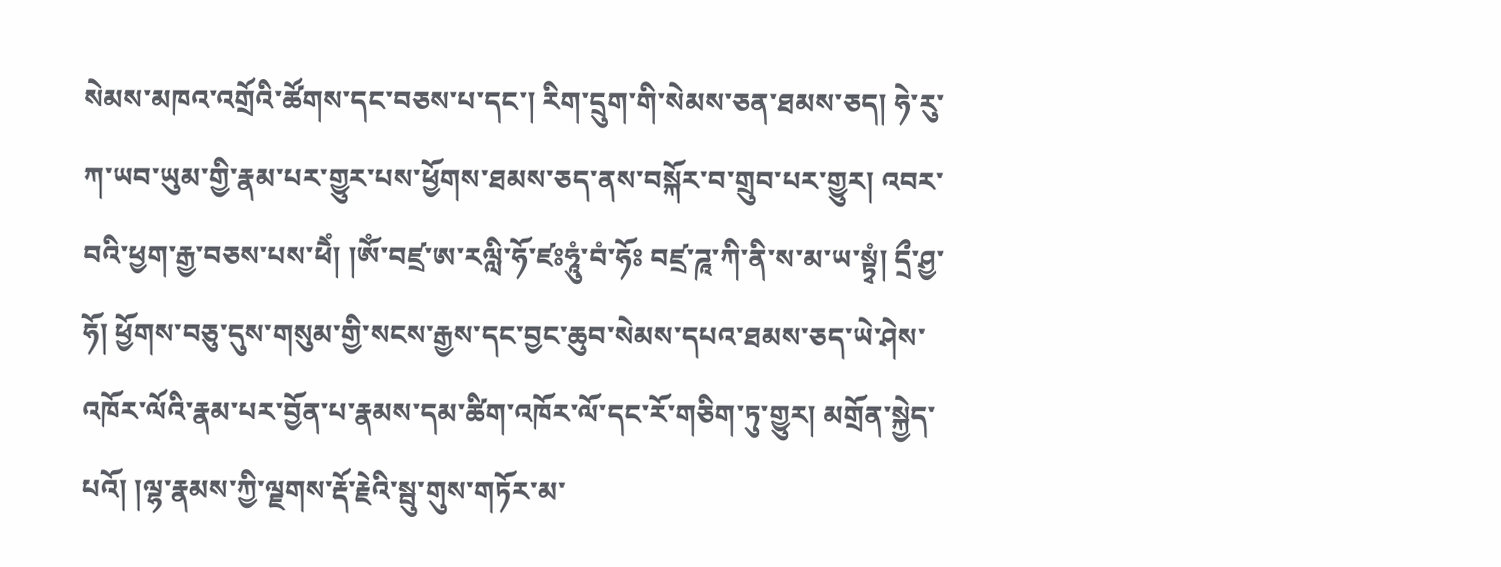སེམས་མཁའ་འགྲོའི་ཚོགས་དང་བཅས་པ་དང་། རིག་དྲུག་གི་སེམས་ཅན་ཐམས་ཅད། ཧེ་རུ་ཀ་ཡབ་ཡུམ་གྱི་རྣམ་པར་གྱུར་པས་ཕྱོགས་ཐམས་ཅད་ནས་བསྐོར་བ་གྲུབ་པར་གྱུར། འབར་བའི་ཕྱག་རྒྱ་བཅས་པས་ཕཻཾ། །ཨོཾ་བཛྲ་ཨ་རལླི་ཧོ་ཛཿཧཱུཾ་བཾ་ཧོཿ བཛྲ་ཌཱ་ཀི་ནི་ས་མ་ཡ་སྟྭཾ། དྲྀ་ཤྱ་ཧོ། ཕྱོགས་བཅུ་དུས་གསུམ་གྱི་སངས་རྒྱས་དང་བྱང་ཆུབ་སེམས་དཔའ་ཐམས་ཅད་ཡེ་ཤེས་འཁོར་ལོའི་རྣམ་པར་བྱོན་པ་རྣམས་དམ་ཚིག་འཁོར་ལོ་དང་རོ་གཅིག་ཏུ་གྱུར། མགྲོན་སྐྱེད་པའོ། །ལྷ་རྣམས་ཀྱི་ལྗགས་རྡོ་རྗེའི་སྦུ་གུས་གཏོར་མ་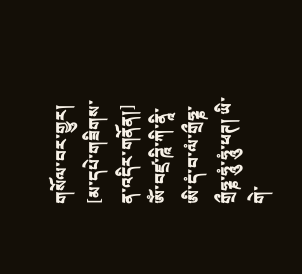གསོལ་བར་གྱུར།
[མ་དཔེ་གཟིགས་ན་འདིར་གནོན།]
ཨོཾ་བཛྲ་ཌཱི་ཀི་ནཱི་ཨི་དཾ་བ་ལཾ་གྲྀཧྞ་གྲྀཧྞ་ཧཱུཾ་ཧཱུཾ་ཕཊ། ཡི་གེ་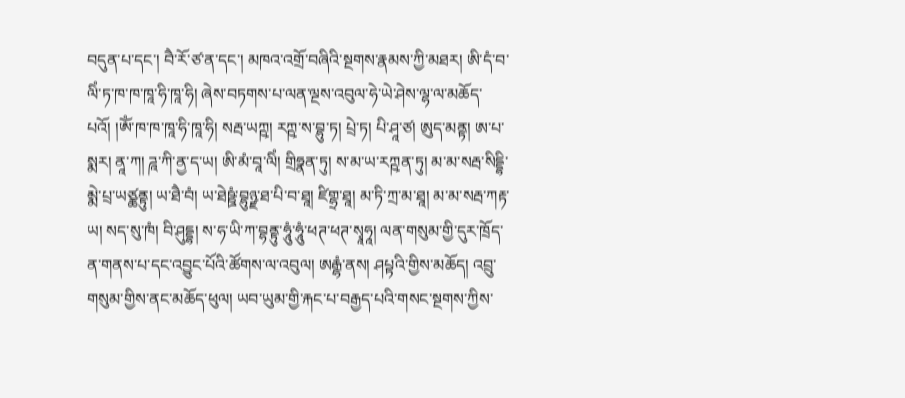བདུན་པ་དང་། བཻ་རོ་ཙ་ན་དང་། མཁའ་འགྲོ་བཞིའི་སྔགས་རྣམས་ཀྱི་མཐར། ཨི་དཾ་བ་ལིཾ་ཏ་ཁ་ཁ་ཁཱ་ཧི་ཁཱ་ཧི། ཞེས་བཏགས་པ་ལན་ལྔས་འབུལ་ཧེ་ཡེ་ཤེས་ལྷ་ལ་མཆོད་པའོ། །ཨོཾ་ཁ་ཁ་ཁཱ་ཧི་ཁཱ་ཧི། སརྦ་ཡཀྵ། རཀྵ་ས་བྷུ་ཏ། པྲེ་ཏ། པི་ཤཱ་ཙ། ཨུད་མནྟ། ཨ་པ་སྨར། ནཱ་ཀ། ཌཱ་ཀི་ནྱ་ད་ཡ། ཨི་མཾ་བཱ་ལིཾ། གྲིཧྣན་ཏུ། ས་མ་ཡ་རཀྵན་ཏུ། མ་མ་སརྦ་སིདྡྷི་མྨེ་པྲ་ཡཙྪནྟུ། ཡ་ཐཻ་བཾ། ཡ་ཐེཥྛཾ་བྷུཉྫ་ཐ་པི་བ་ཐཱ། ཛིགྷྲ་ཐཱ། མ་ཏི་ཀྲ་མ་ཐཱ། མ་མ་སརྦ་ཀརྟ་ཡ། སད་སུ་ཁཾ། བི་ཤུདྡྷ། ས་ཧ་ཡི་ཀ་བྷནྟུ་ཧཱུཾ་ཧཱུཾ་ཕཊ་ཕཊ་སྭཱཧཱ། ལན་གསུམ་གྱི་དུར་ཁྲོད་ན་གནས་པ་དང་འབྱུང་པོའི་ཚོགས་ལ་འབུལ། ཨརྒྷཾ་ནས། ཤཔྟའི་གྱིས་མཆོད། འབྲུ་གསུམ་གྱིས་ནང་མཆོད་ཕུལ། ཡབ་ཡུམ་གྱི་རྐང་པ་བརྒྱད་པའི་གསང་སྔགས་ཀྱིས་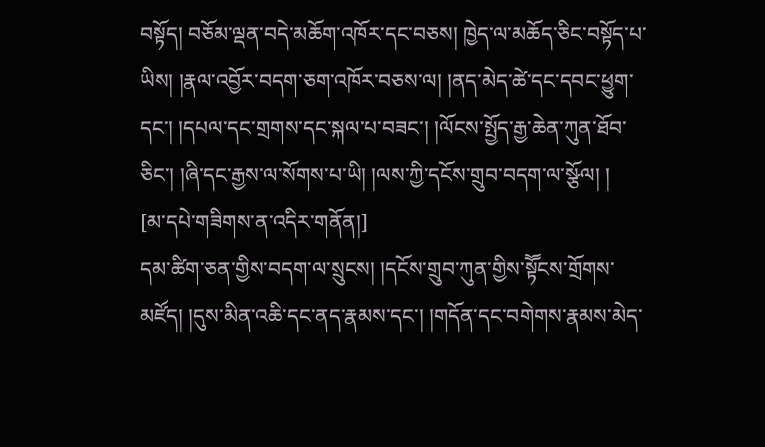བསྟོད། བཅོམ་ལྡན་བདེ་མཆོག་འཁོར་དང་བཅས། ཁྱེད་ལ་མཆོད་ཅིང་བསྟོད་པ་ཡིས། །རྣལ་འབྱོར་བདག་ཅག་འཁོར་བཅས་ལ། །ནད་མེད་ཚེ་དང་དབང་ཕྱུག་དང་། །དཔལ་དང་གྲགས་དང་སྐལ་པ་བཟང་། །ལོངས་སྤྱོད་རྒྱ་ཆེན་ཀུན་ཐོབ་ཅིང་། །ཞི་དང་རྒྱས་ལ་སོགས་པ་ཡི། །ལས་ཀྱི་དངོས་གྲུབ་བདག་ལ་སྩོལ། །
[མ་དཔེ་གཟིགས་ན་འདིར་གནོན།]
དམ་ཚིག་ཅན་གྱིས་བདག་ལ་སྲུངས། །དངོས་གྲུབ་ཀུན་གྱིས་སྟཽངས་གྲོགས་མཛོད། །དུས་མིན་འཆི་དང་ནད་རྣམས་དང་། །གདོན་དང་བགེགས་རྣམས་མེད་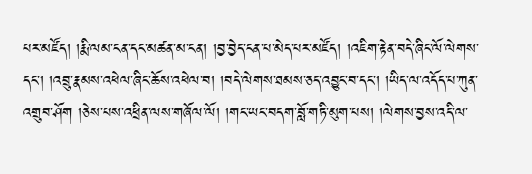པར་མཛོད། །རྨི་ལམ་ངན་དང་མཚན་མ་ངན། །བྱ་བྱེད་ངན་པ་མེད་པར་མཛོད། །འཇིག་རྟེན་བདེ་ཞིང་ལོ་ལེགས་དང་། །འབྲུ་རྣམས་འཕེལ་ཞིང་ཆོས་འཕེལ་བ། །བདེ་ལེགས་ཐམས་ཅད་འབྱུང་བ་དང་། །ཡིད་ལ་འདོད་པ་ཀུན་འགྲུབ་ཤོག །ཅེས་པས་འཕྲིན་ལས་གཞོལ་ལོ། །གང་ཡང་བདག་བློ་གཏི་མུག་པས། །ལེགས་བྱས་འདི་ལ་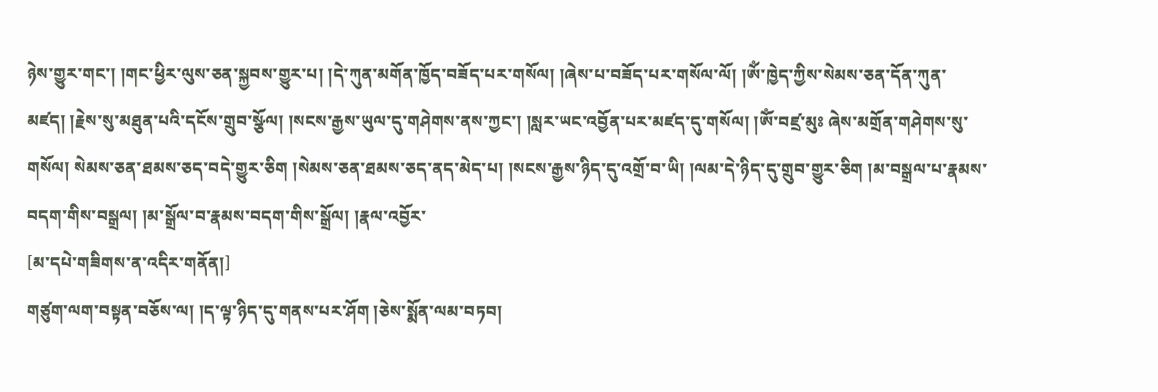ཉེས་གྱུར་གང་། །གང་ཕྱིར་ལུས་ཅན་སྐྱབས་གྱུར་པ། །དེ་ཀུན་མགོན་ཁྱོད་བཟོད་པར་གསོལ། །ཞེས་པ་བཟོད་པར་གསོལ་ལོ། །ཨོཾ་ཁྱེད་ཀྱིས་སེམས་ཅན་དོན་ཀུན་མཛད། །རྗེས་སུ་མཐུན་པའི་དངོས་གྲུབ་སྩོལ། །སངས་རྒྱས་ཡུལ་དུ་གཤེགས་ནས་ཀྱང་། །སླར་ཡང་འབྱོན་པར་མཛད་དུ་གསོལ། །ཨོཾ་བཛྲ་མུཿ ཞེས་མགྲོན་གཤེགས་སུ་གསོལ། སེམས་ཅན་ཐམས་ཅད་བདེ་གྱུར་ཅིག །སེམས་ཅན་ཐམས་ཅད་ནད་མེད་པ། །སངས་རྒྱས་ཉིད་དུ་འགྲོ་བ་ཡི། །ལམ་དེ་ཉིད་དུ་གྲུབ་གྱུར་ཅིག །མ་བསྒྲལ་པ་རྣམས་བདག་གིས་བསྒྲལ། །མ་སྒྲོལ་བ་རྣམས་བདག་གིས་སྒྲོལ། །རྣལ་འབྱོར་
[མ་དཔེ་གཟིགས་ན་འདིར་གནོན།]
གཙུག་ལག་བསྟན་བཅོས་ལ། །ད་ལྟ་ཉིད་དུ་གནས་པར་ཤོག །ཅེས་སྨོན་ལམ་བཏབ།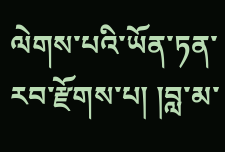ལེགས་པའི་ཡོན་ཏན་རབ་རྫོགས་པ། །བླ་མ་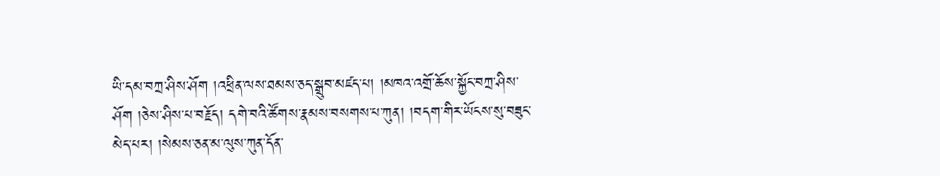ཡི་དམ་བཀྲ་ཤིས་ཤོག །འཕྲིན་ལས་ཐམས་ཅད་སྒྲུབ་མཛད་པ། །མཁའ་འགྲོ་ཆོས་སྐྱོང་བཀྲ་ཤིས་ཤོག །ཅེས་ཤིས་པ་བརྗོད། དགེ་བའི་ཚོགས་རྣམས་བསགས་པ་ཀུན། །བདག་གིར་ཡོངས་སུ་བཟུང་མེད་པར། །སེམས་ཅན་མ་ལུས་ཀུན་དོན་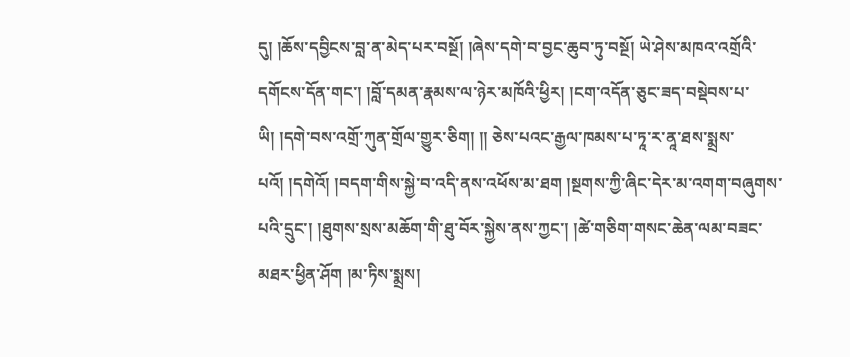དུ། །ཆོས་དབྱིངས་བླ་ན་མེད་པར་བསྔོ། །ཞེས་དགེ་བ་བྱང་ཆུབ་ཏུ་བསྔོ། ཡེ་ཤེས་མཁའ་འགྲོའི་དགོངས་དོན་གང་། །བློ་དམན་རྣམས་ལ་ཉེར་མཁོའི་ཕྱིར། །ངག་འདོན་ཅུང་ཟད་བསྡེབས་པ་ཡི། །དགེ་བས་འགྲོ་ཀུན་གྲོལ་གྱུར་ཅིག། །། ཅེས་པའང་རྒྱལ་ཁམས་པ་ཏཱ་ར་ནཱ་ཐས་སྨྲས་པའོ། །དགེའོ། །བདག་གིས་སྐྱེ་བ་འདི་ནས་འཕོས་མ་ཐག །སྔགས་ཀྱི་ཞིང་དེར་མ་འགག་བཞུགས་པའི་དྲུང་། །ཐུགས་སྲས་མཆོག་གི་ཐུ་བོར་སྐྱེས་ནས་ཀྱང་། །ཚེ་གཅིག་གསང་ཆེན་ལམ་བཟང་མཐར་ཕྱིན་ཤོག །མ་ཏིས་སྨྲས།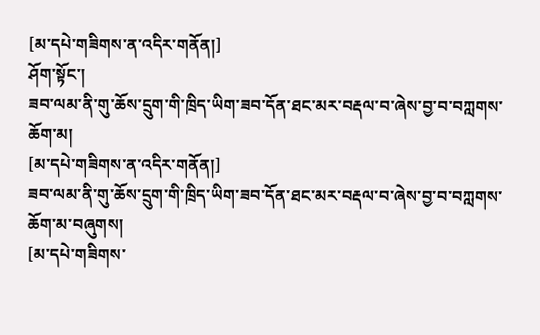[མ་དཔེ་གཟིགས་ན་འདིར་གནོན།]
ཤོག་སྟོང་།
ཟབ་ལམ་ནི་གུ་ཆོས་དྲུག་གི་ཁྲིད་ཡིག་ཟབ་དོན་ཐང་མར་བརྡལ་བ་ཞེས་བྱ་བ་བཀླགས་ཆོག་མ།
[མ་དཔེ་གཟིགས་ན་འདིར་གནོན།]
ཟབ་ལམ་ནི་གུ་ཆོས་དྲུག་གི་ཁྲིད་ཡིག་ཟབ་དོན་ཐང་མར་བརྡལ་བ་ཞེས་བྱ་བ་བཀླགས་ཆོག་མ་བཞུགས།
[མ་དཔེ་གཟིགས་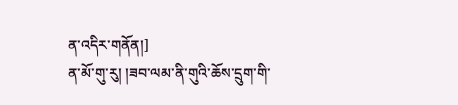ན་འདིར་གནོན།]
ན་མོ་གུ་རུ། །ཟབ་ལམ་ནི་གུའི་ཆོས་དྲུག་གི་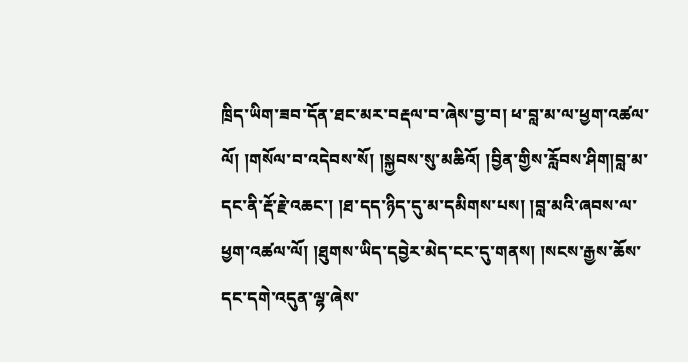ཁྲིད་ཡིག་ཟབ་དོན་ཐང་མར་བརྡལ་བ་ཞེས་བྱ་བ། ཕ་བླ་མ་ལ་ཕྱག་འཚལ་ལོ། །གསོལ་བ་འདེབས་སོ། །སྐྱབས་སུ་མཆིའོ། །བྱིན་གྱིས་རློབས་ཤིག།བླ་མ་དང་ནི་རྡོ་རྗེ་འཆང་། །ཐ་དད་ཉིད་དུ་མ་དམིགས་པས། །བླ་མའི་ཞབས་ལ་ཕྱག་འཚལ་ལོ། །ཐུགས་ཡིད་དབྱེར་མེད་ངང་དུ་གནས། །སངས་རྒྱས་ཆོས་དང་དགེ་འདུན་ལྷ་ཞེས་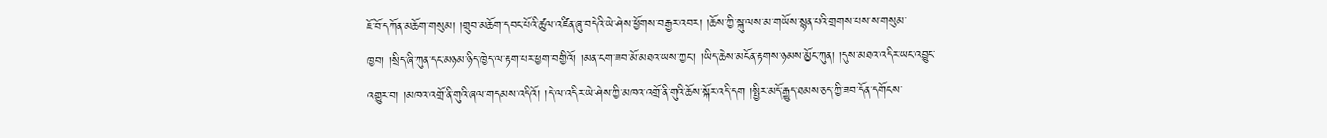ཇོ་བོ་དཀོན་མཆོག་གསུམ། །གྲུབ་མཆོག་དབང་པོའི་ཚུལ་འཛིན་ཞུ་བདེའི་ཡེ་ཤེས་ཕྱོགས་བརྒྱར་འབར། །ཆོས་ཀྱི་སྐུ་ལས་མ་གཡོས་སྙན་པའི་གྲགས་པས་ས་གསུམ་ཁྱབ། །སྲིད་ཞི་ཀུན་དང་མཉམ་ཉིད་ཁྱེད་ལ་རྟག་པར་ཕྱག་བགྱིའོ། །མན་ངག་ཟབ་མོ་མཐའ་ཡས་ཀྱང་། །ཡིད་ཆེས་མངོན་རྟགས་ཉམས་མྱོང་ཀུན། །དུས་མཐའ་འདིར་ཡང་འབྱུང་འགྱུར་བ། །མཁའ་འགྲོ་ནི་གུའི་ཞལ་གདམས་འདིའོ། །དེ་ལ་འདིར་ཡེ་ཤེས་ཀྱི་མཁའ་འགྲོ་ནི་གུའི་ཆོས་སྐོར་འདི་དག །སྤྱིར་མདོ་རྒྱུད་ཐམས་ཅད་ཀྱི་ཟབ་དོན་དགོངས་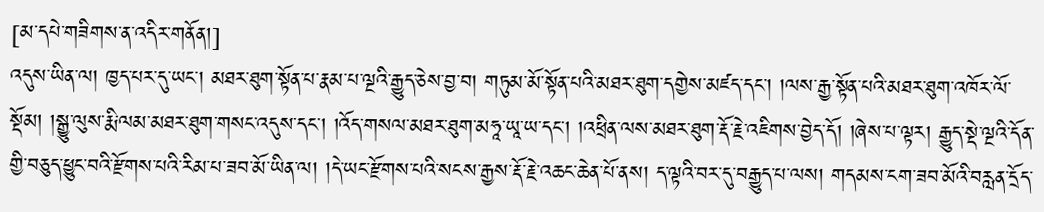[མ་དཔེ་གཟིགས་ན་འདིར་གནོན།]
འདུས་ཡིན་ལ། ཁྱད་པར་དུ་ཡང་། མཐར་ཐུག་སྟོན་པ་རྣམ་པ་ལྔའི་རྒྱུད་ཅེས་བྱ་བ། གཏུམ་མོ་སྟོན་པའི་མཐར་ཐུག་དགྱེས་མཛད་དང་། །ལས་རྒྱ་སྟོན་པའི་མཐར་ཐུག་འཁོར་ལོ་སྡོམ། །སྒྱུ་ལུས་རྨི་ལམ་མཐར་ཐུག་གསང་འདུས་དང་། །འོད་གསལ་མཐར་ཐུག་མཧཱ་ཡཱ་ཡ་དང་། །འཕྲིན་ལས་མཐར་ཐུག་རྡོ་རྗེ་འཇིགས་བྱེད་དོ། །ཞེས་པ་ལྟར། རྒྱུད་སྡེ་ལྔའི་དོན་གྱི་བཅུད་ཕྱུང་བའི་རྫོགས་པའི་རིམ་པ་ཟབ་མོ་ཡིན་ལ། །དེ་ཡང་རྫོགས་པའི་སངས་རྒྱས་རྡོ་རྗེ་འཆང་ཆེན་པོ་ནས། ད་ལྟའི་བར་དུ་བརྒྱུད་པ་ལས། གདམས་ངག་ཟབ་མོའི་བརླན་དྲོད་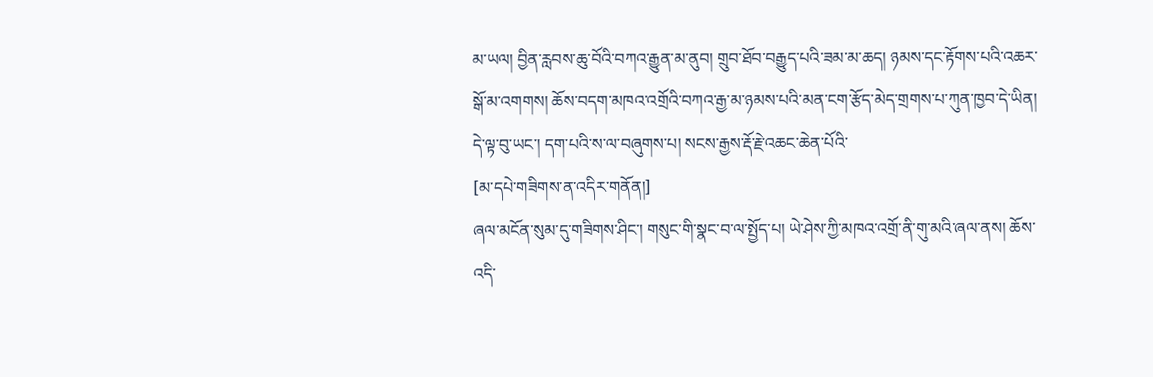མ་ཡལ། བྱིན་རླབས་ཆུ་བོའི་བཀའ་རྒྱུན་མ་ནུབ། གྲུབ་ཐོབ་བརྒྱུད་པའི་ཟམ་མ་ཆད། ཉམས་དང་རྟོགས་པའི་འཆར་སྒོ་མ་འགགས། ཆོས་བདག་མཁའ་འགྲོའི་བཀའ་རྒྱ་མ་ཉམས་པའི་མན་ངག་རྩོད་མེད་གྲགས་པ་ཀུན་ཁྱབ་དེ་ཡིན། དེ་ལྟ་བུ་ཡང་། དག་པའི་ས་ལ་བཞུགས་པ། སངས་རྒྱས་རྡོ་རྗེ་འཆང་ཆེན་པོའི་
[མ་དཔེ་གཟིགས་ན་འདིར་གནོན།]
ཞལ་མངོན་སུམ་དུ་གཟིགས་ཤིང་། གསུང་གི་སྣང་བ་ལ་སྤྱོད་པ། ཡེ་ཤེས་ཀྱི་མཁའ་འགྲོ་ནི་གུ་མའི་ཞལ་ནས། ཆོས་འདི་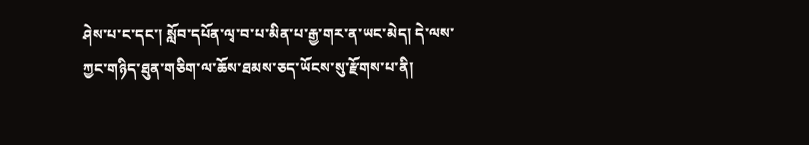ཤེས་པ་ང་དང་། སློབ་དཔོན་ལྭ་བ་པ་མིན་པ་རྒྱ་གར་ན་ཡང་མེད། དེ་ལས་ཀྱང་གཉིད་ཐུན་གཅིག་ལ་ཆོས་ཐམས་ཅད་ཡོངས་སུ་རྫོགས་པ་ནི།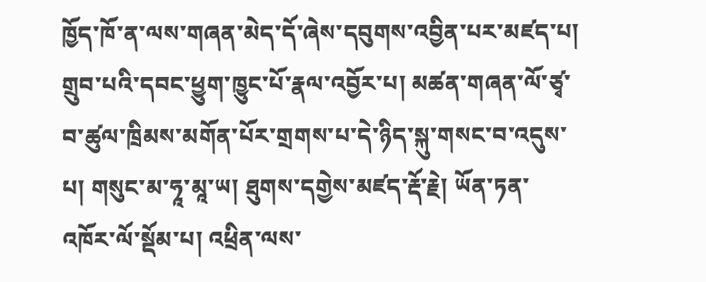ཁྱོད་ཁོ་ན་ལས་གཞན་མེད་དོ་ཞེས་དབུགས་འབྱིན་པར་མཛད་པ། གྲུབ་པའི་དབང་ཕྱུག་ཁྱུང་པོ་རྣལ་འབྱོར་པ། མཚན་གཞན་ལོ་ཙྭ་བ་ཚུལ་ཁྲིམས་མགོན་པོར་གྲགས་པ་དེ་ཉིད་སྐུ་གསང་བ་འདུས་པ། གསུང་མ་ཧཱ་མཱ་ཡ། ཐུགས་དགྱེས་མཛད་རྡོ་རྗེ། ཡོན་ཏན་འཁོར་ལོ་སྡོམ་པ། འཕྲིན་ལས་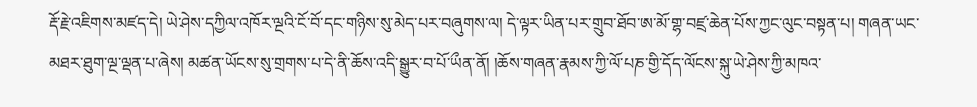རྡོ་རྗེ་འཇིགས་མཛད་དེ། ཡེ་ཤེས་དཀྱིལ་འཁོར་ལྔའི་ངོ་བོ་དང་གཉིས་སུ་མེད་པར་བཞུགས་ལ། དེ་ལྟར་ཡིན་པར་གྲུབ་ཐོབ་ཨ་མོ་གྷ་བཛྲ་ཆེན་པོས་ཀྱང་ལུང་བསྟན་པ། གཞན་ཡང་མཐར་ཐུག་ལྔ་ལྡན་པ་ཞེས། མཚན་ཡོངས་སུ་གྲགས་པ་དེ་ནི་ཆོས་འདི་སྒྱུར་བ་པོ་ཡྀན་ནོ། །ཆོས་གཞན་རྣམས་ཀྱི་ལོ་པཎ་གྱི་དོད་ལོངས་སྐུ་ཡེ་ཤེས་ཀྱི་མཁའ་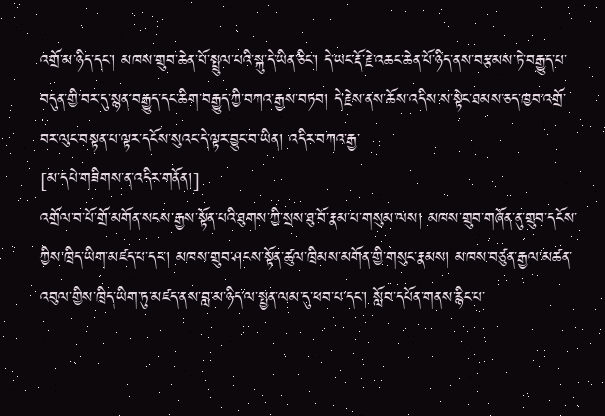འགྲོ་མ་ཉིད་དང་། མཁས་གྲུབ་ཆེན་པོ་སྤྲུལ་པའི་སྐུ་དེ་ཡིན་ཅིང་། དེ་ཡང་རྡོ་རྗེ་འཆང་ཆེན་པོ་ཉིད་ནས་བརྩམས་ཏེ་བརྒྱུད་པ་བདུན་གྱི་བར་དུ་སྙན་བརྒྱུད་དང་ཆིག་བརྒྱུད་ཀྱི་བཀའ་རྒྱས་བཏབ། དེ་རྗེས་ནས་ཆོས་འདིས་ས་སྟེང་ཐམས་ཅད་ཁྱབ་འགྲོ་བར་ལུང་བསྟན་པ་ལྟར་དངོས་སུའང་དེ་ལྟར་བྱུང་བ་ཡིན། འདིར་བཀའ་རྒྱ་
[མ་དཔེ་གཟིགས་ན་འདིར་གནོན།]
འགྲོལ་བ་པོ་གྲོ་མགོན་སངས་རྒྱས་སྟོན་པའི་ཐུགས་ཀྱི་སྲས་ཐུ་བོ་རྣམ་པ་གསུམ་ལས། མཁས་གྲུབ་གཞོན་ནུ་གྲུབ་དངོས་ཀྱིས་ཁྲིད་ཡིག་མཛད་པ་དང་། མཁས་གྲུབ་ཤངས་སྟོན་ཚུལ་ཁྲིམས་མགོན་གྱི་གསུང་རྣམས། མཁས་བཙུན་རྒྱལ་མཚན་འབུལ་གྱིས་ཁྲིད་ཡིག་ཏུ་མཛད་ནས་བླ་མ་ཉིད་ལ་སྤྱན་ལམ་དུ་ཕབ་པ་དང་། སློབ་དཔོན་གནས་རྙིང་པ་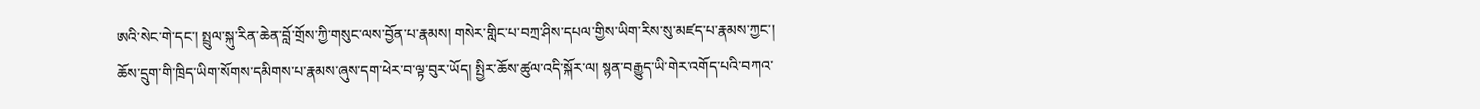ཨའི་སེང་གེ་དང་། སྤྲུལ་སྐུ་རིན་ཆེན་བློ་གྲོས་ཀྱི་གསུང་ལས་བྱོན་པ་རྣམས། གསེར་གླིང་པ་བཀྲ་ཤིས་དཔལ་གྱིས་ཡིག་རིས་སུ་མཛད་པ་རྣམས་ཀྱང་། ཆོས་དྲུག་གི་ཁྲིད་ཡིག་སོགས་དམིགས་པ་རྣམས་ཞུས་དག་ཕེར་བ་ལྟ་བུར་ཡོད། སྤྱིར་ཆོས་ཚུལ་འདི་སྐོར་ལ། སྙན་བརྒྱུད་ཡི་གེར་འགོད་པའི་བཀའ་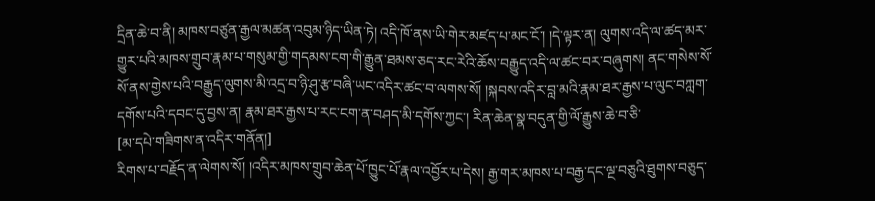དྲིན་ཆེ་བ་ནི། མཁས་བཙུན་རྒྱལ་མཚན་འབུམ་ཉིད་ཡིན་ཏེ། འདི་ཁོ་ནས་ཡི་གེར་མཛད་པ་མང་ངོ་། །དེ་ལྟར་ན། ལུགས་འདི་ལ་ཚད་མར་གྱུར་པའི་མཁས་གྲུབ་རྣམ་པ་གསུམ་གྱི་གདམས་ངག་གི་རྒྱུན་ཐམས་ཅད་རང་རེའི་ཆོས་བརྒྱུད་འདི་ལ་ཚང་བར་བཞུགས། ནང་གསེས་སོ་སོ་ནས་གྱེས་པའི་བརྒྱུད་ལུགས་མི་འདྲ་བ་ཉི་ཤུ་རྩ་བཞི་ཡང་འདིར་ཚང་བ་ལགས་སོ། །སྐབས་འདིར་བླ་མའི་རྣམ་ཐར་རྒྱས་པ་ལུང་བཀླག་དགོས་པའི་དབང་དུ་བྱས་ན། རྣམ་ཐར་རྒྱས་པ་རང་ངག་ན་བཤད་མི་དགོས་ཀྱང་། རིན་ཆེན་སྣ་བདུན་གྱི་ལོ་རྒྱུས་ཆེ་བ་ཅི་
[མ་དཔེ་གཟིགས་ན་འདིར་གནོན།]
རིགས་པ་བརྗོད་ན་ལེགས་སོ། །འདིར་མཁས་གྲུབ་ཆེན་པོ་ཁྱུང་པོ་རྣལ་འབྱོར་པ་དེས། རྒྱ་གར་མཁས་པ་བརྒྱ་དང་ལྔ་བཅུའི་ཐུགས་བཅུད་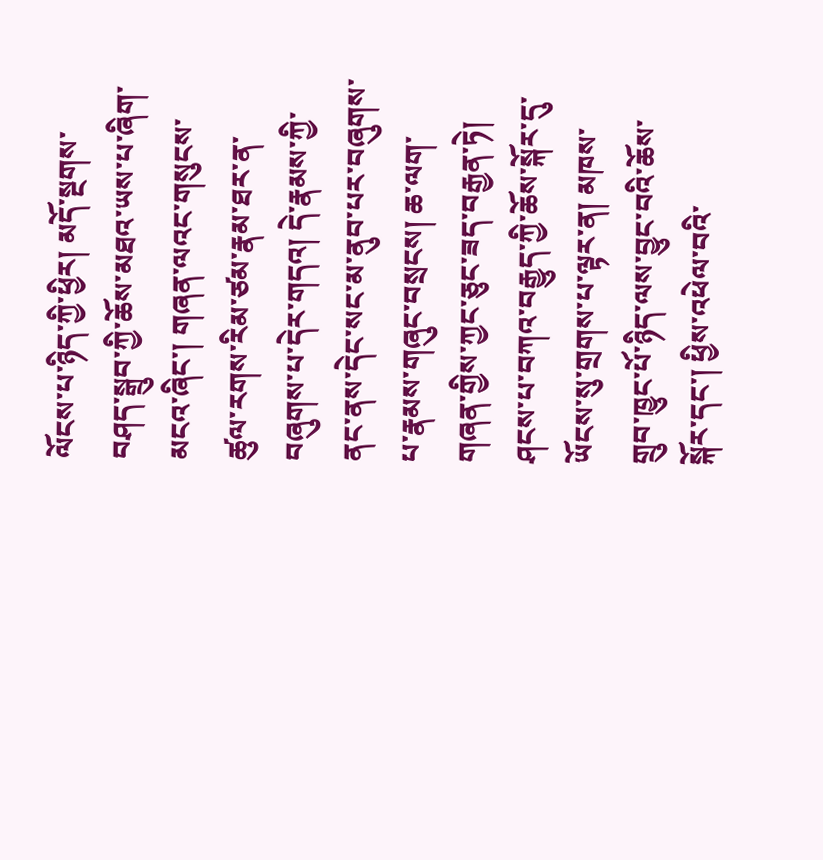ལོངས་པ་ཉིད་ཀྱི་ཕྱིར། མདོ་སྔགས་བཤད་སྒྲུབ་ཀྱི་ཆོས་མཐའ་ཡས་པ་ཞིག་མངའ་ཞིང་། གཞན་ལའང་གསུངས་ཚུལ་རགས་རིམ་ཙམ་རྣམ་ཐར་ན་བཞུགས་པ་དེར་གདའ། དེ་རྣམས་ཀྱི་ནང་ནས་དེང་སང་མ་ནུབ་པར་བཞུགས་པ་རྣམས་གཞུང་བསྲངས། ཆ་ལག་གཞན་གྱིས་ཀྱང་ཅུང་ཟད་བརྒྱན་ཏེ། ཤངས་པ་བཀའ་བརྒྱུད་ཀྱི་ཆོས་སྐོར་དུ་ཡོངས་སུ་གྲགས་པ་ལྟར་ན། མཁས་གྲུབ་ཁྱུང་པོ་ཉིད་ལས་བྱུང་བའི་ཆོས་སྐོར་དང་། ཕྱིས་འཕེལ་བའི་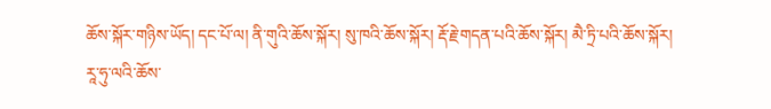ཆོས་སྐོར་གཉིས་ཡོད། དང་པོ་ལ། ནི་གུའི་ཆོས་སྐོར། སུ་ཁའི་ཆོས་སྐོར། རྡོ་རྗེ་གདན་པའི་ཆོས་སྐོར། མཻ་ཏྲི་པའི་ཆོས་སྐོར། རཱ་ཧུ་ལའི་ཆོས་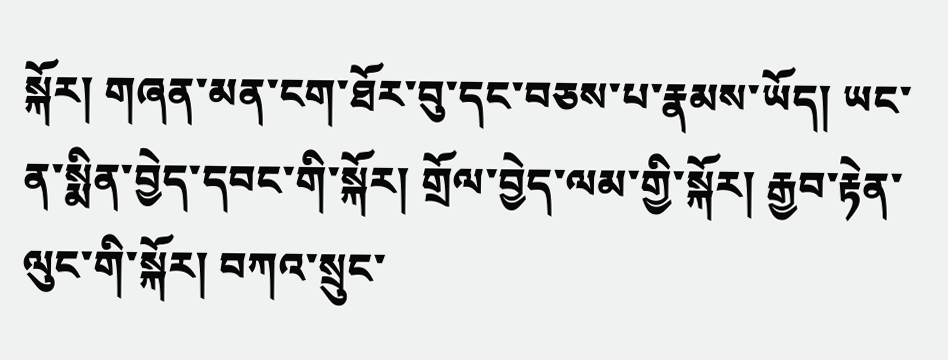སྐོར། གཞན་མན་ངག་ཐོར་བུ་དང་བཅས་པ་རྣམས་ཡོད། ཡང་ན་སྨིན་བྱེད་དབང་གི་སྐོར། གྲོལ་བྱེད་ལམ་གྱི་སྐོར། རྒྱབ་རྟེན་ལུང་གི་སྐོར། བཀའ་སྲུང་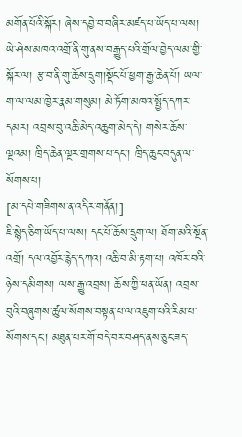མགོན་པོའི་སྐོར། ཞེས་དབྱེ་བ་བཞིར་མཛད་པ་ཡོད་པ་ལས། ཡེ་ཤེས་མཁའ་འགྲོ་ནི་གུ་ནས་བརྒྱུད་པའི་གྲོལ་བྱེད་ལམ་གྱི་སྐོར་ལ། རྩ་བ་ནི་གུ་ཆོས་དྲུག།སྡོང་པོ་ཕྱག་རྒྱ་ཆེན་པོ། ཡལ་ག་ལ་ལམ་ཁྱེར་རྣམ་གསུམ། མེ་ཏོག་མཁའ་སྤྱོད་དཀར་དམར། འབྲས་བུ་འཆི་མེད་འཆུག་མེད་དེ། གསེར་ཆོས་ལྔའམ། ཁྲིད་ཆེན་ལྔར་གྲགས་པ་དང་། ཁྲིད་ཆུང་བདུན་ལ་སོགས་པ།
[མ་དཔེ་གཟིགས་ན་འདིར་གནོན།]
ཇི་སྙེད་ཅིག་ཡོད་པ་ལས། དང་པོ་ཆོས་དྲུག་ལ། ཐོག་མའི་སྔོན་འགྲོ། དལ་འབྱོར་རྙེད་དཀའ། འཆི་བ་མི་རྟག་པ། འཁོར་བའི་ཉེས་དམིགས། ལས་རྒྱུ་འབྲས། ཆོས་ཀྱི་ཕན་ཡོན། འབྲས་བུའི་བཞུགས་ཚུལ་སོགས་བསྟན་པ་ལ་འཇུག་པའི་རིམ་པ་སོགས་དང་། མཐུན་པར་གོ་བདེ་བར་བཤད་ནས་ཅུང་ཟད་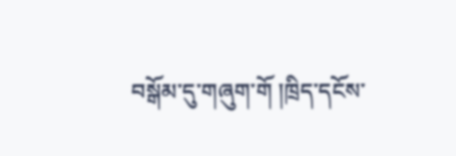བསྒོམ་དུ་གཞུག་གོ །ཁྲིད་དངོས་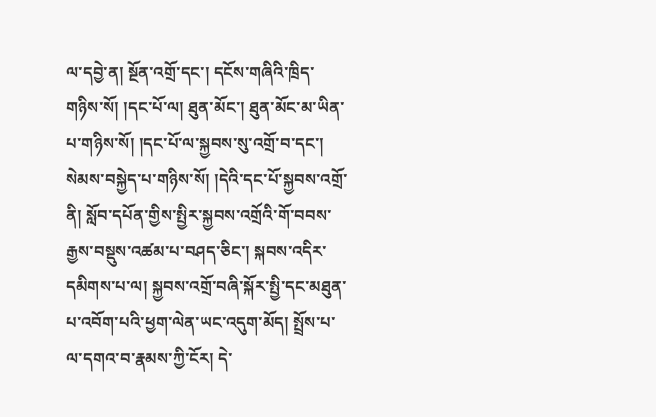ལ་དབྱེ་ན། སྔོན་འགྲོ་དང་། དངོས་གཞིའི་ཁྲིད་གཉིས་སོ། །དང་པོ་ལ། ཐུན་མོང་། ཐུན་མོང་མ་ཡིན་པ་གཉིས་སོ། །དང་པོ་ལ་སྐྱབས་སུ་འགྲོ་བ་དང་། སེམས་བསྐྱེད་པ་གཉིས་སོ། །དེའི་དང་པོ་སྐྱབས་འགྲོ་ནི། སློབ་དཔོན་གྱིས་སྤྱིར་སྐྱབས་འགྲོའི་གོ་བབས་རྒྱས་བསྡུས་འཚམ་པ་བཤད་ཅིང་། སྐབས་འདིར་དམིགས་པ་ལ། སྐྱབས་འགྲོ་བཞི་སྐོར་སྤྱི་དང་མཐུན་པ་འབོག་པའི་ཕྱག་ལེན་ཡང་འདུག་མོད། སྤྲོས་པ་ལ་དགའ་བ་རྣམས་ཀྱི་ངོར། དེ་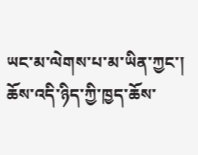ཡང་མ་ལེགས་པ་མ་ཡིན་ཀྱང་། ཆོས་འདི་ཉིད་ཀྱི་ཁྱད་ཆོས་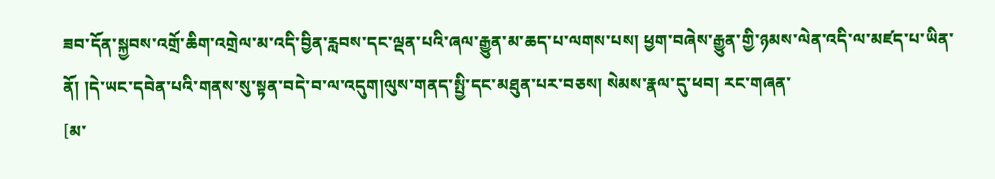ཟབ་དོན་སྐྱབས་འགྲོ་ཆིག་འགྲེལ་མ་འདི་བྱིན་རླབས་དང་ལྡན་པའི་ཞལ་རྒྱུན་མ་ཆད་པ་ལགས་པས། ཕྱག་བཞེས་རྒྱུན་གྱི་ཉམས་ལེན་འདི་ལ་མཛད་པ་ཡིན་ནོ། །དེ་ཡང་དབེན་པའི་གནས་སུ་སྟན་བདེ་བ་ལ་འདུག།ལུས་གནད་སྤྱི་དང་མཐུན་པར་བཅས། སེམས་རྣལ་དུ་ཕབ། རང་གཞན་
[མ་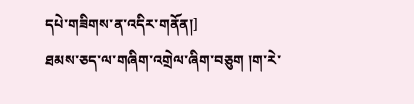དཔེ་གཟིགས་ན་འདིར་གནོན།]
ཐམས་ཅད་ལ་གཞིག་འགྲེལ་ཞིག་བཅུག །ག་རེ་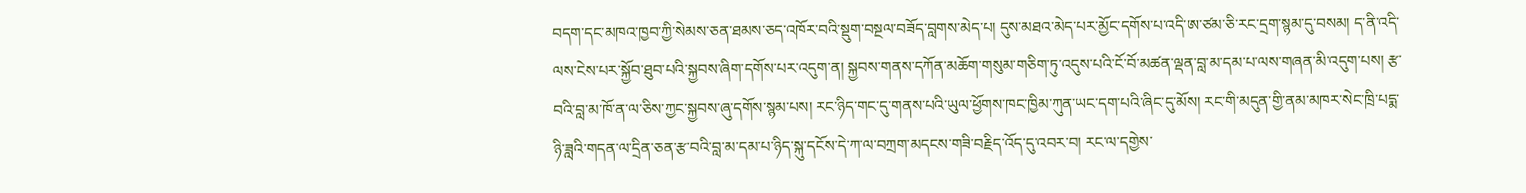བདག་དང་མཁའ་ཁྱབ་ཀྱི་སེམས་ཅན་ཐམས་ཅད་འཁོར་བའི་སྡུག་བསྔལ་བཟོད་བླགས་མེད་པ། དུས་མཐའ་མེད་པར་མྱོང་དགོས་པ་འདི་ཨ་ཙམ་ཅི་རང་དྲག་སྙམ་དུ་བསམ། ད་ནི་འདི་ལས་ངེས་པར་སྐྱོབ་ཐུབ་པའི་སྐྱབས་ཞིག་དགོས་པར་འདུག་ན། སྐྱབས་གནས་དཀོན་མཆོག་གསུམ་གཅིག་ཏུ་འདུས་པའི་ངོ་བོ་མཚན་ལྡན་བླ་མ་དམ་པ་ལས་གཞན་མི་འདུག་པས། རྩ་བའི་བླ་མ་ཁོ་ན་ལ་ཅིས་ཀྱང་སྐྱབས་ཞུ་དགོས་སྙམ་པས། རང་ཉིད་གང་དུ་གནས་པའི་ཡུལ་ཕྱོགས་ཁང་ཁྱིམ་ཀུན་ཡང་དག་པའི་ཞིང་དུ་མོས། རང་གི་མདུན་གྱི་ནམ་མཁར་སེང་ཁྲི་པདྨ་ཉི་ཟླའི་གདན་ལ་དྲིན་ཅན་རྩ་བའི་བླ་མ་དམ་པ་ཉིད་སྐུ་དངོས་དེ་ཀ་ལ་བཀྲག་མདངས་གཟི་བརྗིད་འོད་དུ་འབར་བ། རང་ལ་དགྱེས་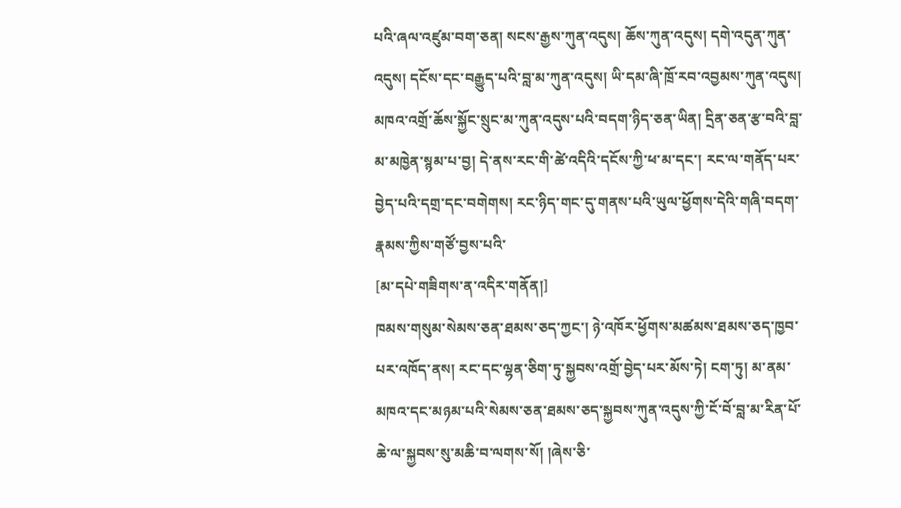པའི་ཞལ་འཛུམ་བག་ཅན། སངས་རྒྱས་ཀུན་འདུས། ཆོས་ཀུན་འདུས། དགེ་འདུན་ཀུན་འདུས། དངོས་དང་བརྒྱུད་པའི་བླ་མ་ཀུན་འདུས། ཡི་དམ་ཞི་ཁྲོ་རབ་འབྱམས་ཀུན་འདུས། མཁའ་འགྲོ་ཆོས་སྐྱོང་སྲུང་མ་ཀུན་འདུས་པའི་བདག་ཉིད་ཅན་ཡིན། དྲིན་ཅན་རྩ་བའི་བླ་མ་མཁྱེན་སྙམ་པ་བྱ། དེ་ནས་རང་གི་ཚེ་འདིའི་དངོས་ཀྱི་ཕ་མ་དང་། རང་ལ་གནོད་པར་བྱེད་པའི་དགྲ་དང་བགེགས། རང་ཉིད་གང་དུ་གནས་པའི་ཡུལ་ཕྱོགས་དེའི་གཞི་བདག་རྣམས་ཀྱིས་གཙོ་བྱས་པའི་
[མ་དཔེ་གཟིགས་ན་འདིར་གནོན།]
ཁམས་གསུམ་སེམས་ཅན་ཐམས་ཅད་ཀྱང་། ཉེ་འཁོར་ཕྱོགས་མཚམས་ཐམས་ཅད་ཁྱབ་པར་འཁོད་ནས། རང་དང་ལྷན་ཅིག་ཏུ་སྐྱབས་འགྲོ་བྱེད་པར་མོས་ཏེ། ངག་ཏུ། མ་ནམ་མཁའ་དང་མཉམ་པའི་སེམས་ཅན་ཐམས་ཅད་སྐྱབས་ཀུན་འདུས་ཀྱི་ངོ་བོ་བླ་མ་རིན་པོ་ཆེ་ལ་སྐྱབས་སུ་མཆི་བ་ལགས་སོ། །ཞེས་ཅི་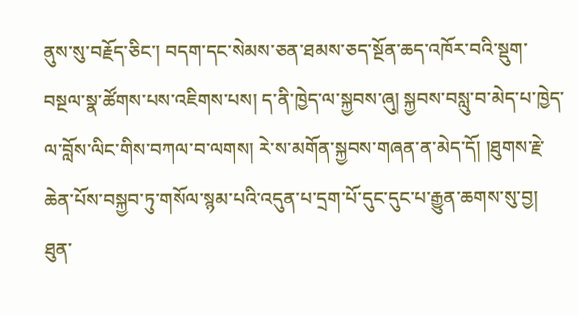ནུས་སུ་བརྗོད་ཅིང་། བདག་དང་སེམས་ཅན་ཐམས་ཅད་སྔོན་ཆད་འཁོར་བའི་སྡུག་བསྔལ་སྣ་ཚོགས་པས་འཇིགས་པས། ད་ནི་ཁྱེད་ལ་སྐྱབས་ཞུ། སྐྱབས་བསླུ་བ་མེད་པ་ཁྱེད་ལ་བློས་ལིང་གིས་བཀལ་བ་ལགས། རེ་ས་མགོན་སྐྱབས་གཞན་ན་མེད་དོ། །ཐུགས་རྗེ་ཆེན་པོས་བསྐྱབ་ཏུ་གསོལ་སྙམ་པའི་འདུན་པ་དྲག་པོ་དུང་དུང་པ་རྒྱུན་ཆགས་སུ་བྱ། ཐུན་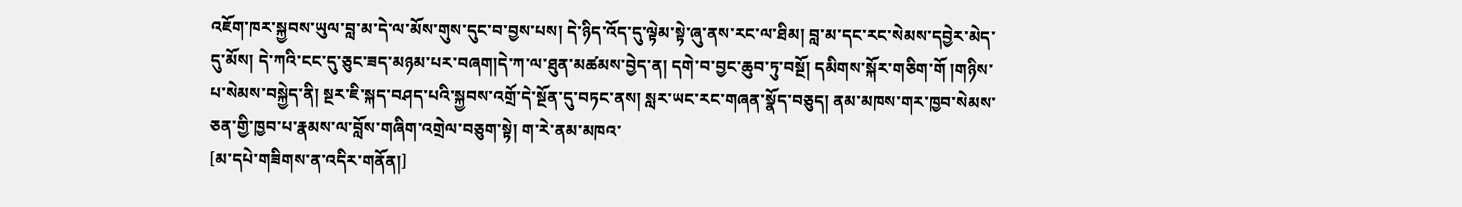འཇོག་ཁར་སྐྱབས་ཡུལ་བླ་མ་དེ་ལ་མོས་གུས་དུང་བ་བྱས་པས། དེ་ཉིད་འོད་དུ་ལྟེམ་སྟེ་ཞུ་ནས་རང་ལ་ཐིམ། བླ་མ་དང་རང་སེམས་དབྱེར་མེད་དུ་མོས། དེ་ཀའི་ངང་དུ་ཅུང་ཟད་མཉམ་པར་བཞག།དེ་ཀ་ལ་ཐུན་མཚམས་བྱེད་ན། དགེ་བ་བྱང་ཆུབ་ཏུ་བསྔོ། དམིགས་སྐོར་གཅིག་གོ །གཉིས་པ་སེམས་བསྐྱེད་ནི། སྔར་ཇི་སྐད་བཤད་པའི་སྐྱབས་འགྲོ་དེ་སྔོན་དུ་བཏང་ནས། སླར་ཡང་རང་གཞན་སྣོད་བཅུད། ནམ་མཁས་གར་ཁྱབ་སེམས་ཅན་གྱི་ཁྱབ་པ་རྣམས་ལ་བློས་གཞིག་འགྲེལ་བཅུག་སྟེ། ག་རེ་ནམ་མཁའ་
[མ་དཔེ་གཟིགས་ན་འདིར་གནོན།]